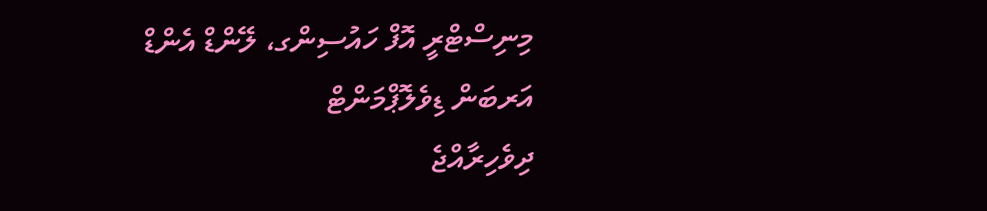މިނިސްޓްރީ އޮފް ހައުސިންގ، ލޭންޑް އެންޑް އަރބަން ޑިވެލޮޕްމަންޓް
ދިވެހިރާއްޖެ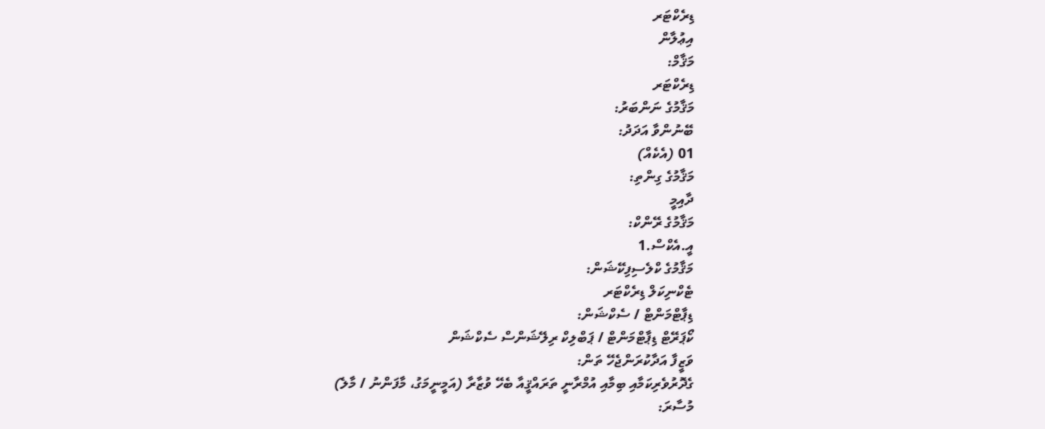ޑިރެކްޓަރ
އިޢުލާން
މަޤާމް:
ޑިރެކްޓަރ
މަޤާމުގެ ނަންބަރު:
ބޭނުންވާ އަދަދު:
01 (އެކެއް)
މަޤާމުގެ ގިންތި:
ދާއިމީ
މަޤާމުގެ ރޭންކް:
އީ.އެކްސް.1
މަޤާމުގެ ކްލެސިފިކޭޝަން:
ޓެކްނިކަލް ޑިރެކްޓަރ
ޑިޕާޓްމަންޓް / ސެކްޝަން:
ކޯޕަރޭޓް ޑިޕާޓްމަންޓް / ޕަބްލިކް ރިލޭޝަންސް ސެކްޝަން
ވަޒީފާ އަދާކުރަންޖެހޭ ތަން:
ގެދޮރުވެރިކަމާއި ބިމާއި އުމްރާނީ ތަރައްޤީއާ ބެހޭ ވުޒާރާ (އަމީނީމަގު، މާފަންނު / މާލެ)
މުސާރަ: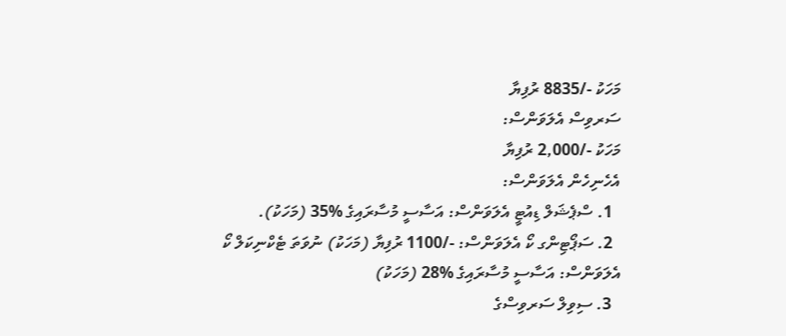މަހަކު -/8835 ރުފިޔާ
ސަރވިސް އެލަވަންސް:
މަހަކު -/2,000 ރުފިޔާ
އެހެނިހެން އެލަވަންސް:
  1. ސްޕެޝަލް ޑިއުޓީ އެލަވަންސް: އަސާސީ މުސާރައިގެ %35 (މަހަކު).
  2. ސަޕޯޓިންގ ކޯ އެލަވަންސް: -/1100 ރުފިޔާ (މަހަކު) ނުވަތަ ޓެކްނިކަލް ކޯ އެލަވަންސް: އަސާސީ މުސާރައިގެ %28 (މަހަކު)
  3. ސިވިލް ސަރވިސްގެ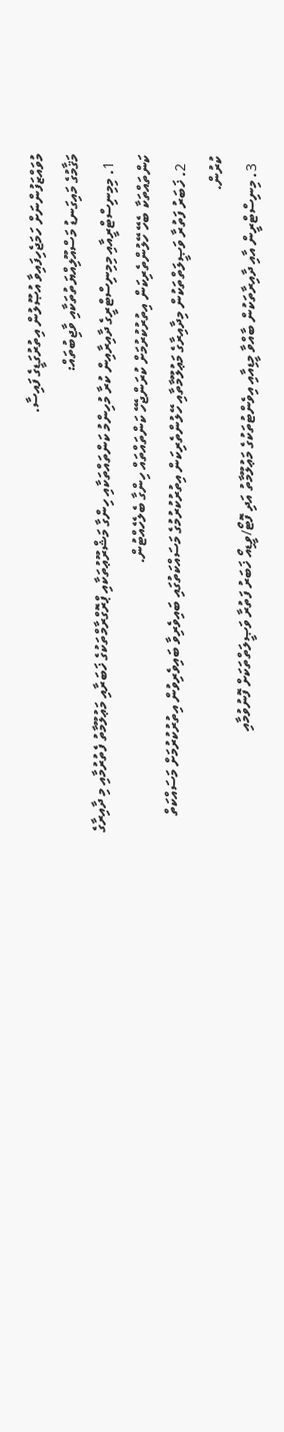މުވައްޒަފުންނަށް ހަމަޖެހިފައިވާ އުޞޫލުން އިތުރުގަޑީގެ ފައިސާ.
މަޤާމުގެ މައިގަނޑު މަސްއޫލިއްޔަތުތަކާއި ވާޖިބުތައް:
  1. މިމިނިސްޓްރީއާއި މިމިނިސްޓްރީގެ ދާއިރާއިން ކުރާ މުހިންމު ކަންތައްތަކާއި ހިންގާ މަޝްރޫޢުތަކާއި ޕްރޮގްރާމްތަކުގެ ޚަބަރާއި މަޢުލޫމާތު ފެތުރުމާއި މި ދާއިރާގެ ކަންތައްތަކާ ބެހޭ ހޭލުންތެރިކަން އިތުރުކުރުމަށް ކުރަންޖެހޭ ކަންތައްތައް ހިންގާ ބެލެހެއްޓުން.
  2. ޚަބަރު ފަތުރާ ވަޞީލަތްތަކުން މިދާއިރާގެ މަޢުލޫމާތާއި ހޭލުންތެރިކަން އިތުރުކުރުމުގެ މަސައްކަތުގައި ބައިވެރިވާ ބައިވެރިވުން އިތުރުކުރުމަށް މަސައްކަތް ކުރުން.
  3. މިނިސްޓްރީން އާއި ދާއިރާތަކުން ބާއްވާ މީޑިއާއި އިވެންޓުތަކުގެ މަޢުލޫމާތު އަދި ފޮޓޯ/ވީޑިއޯ ޚަބަރު ފަތުރާ ވަޞީލަތްތަކަށް ފޮނުވުމާއި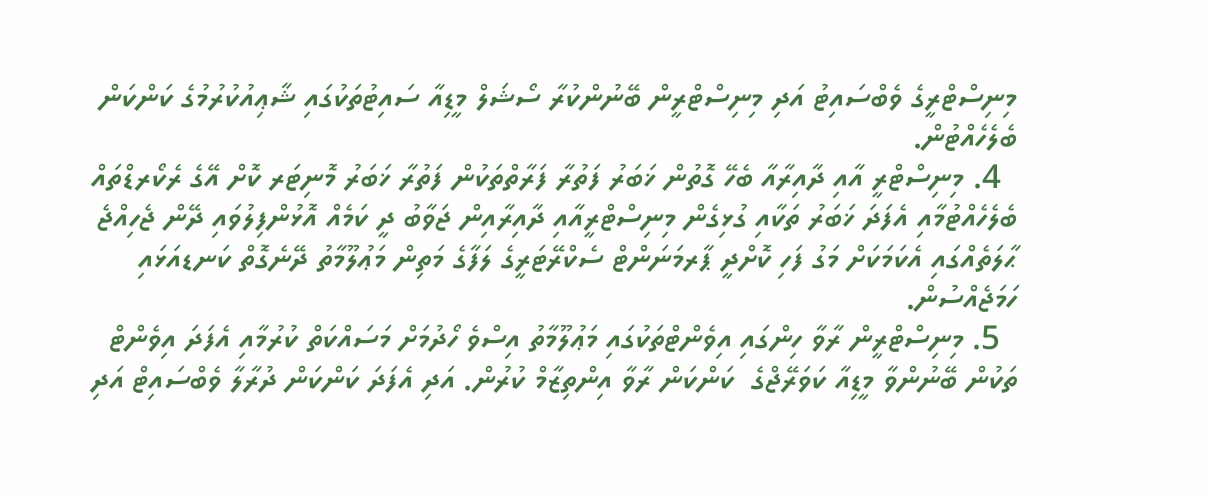މިނިސްޓްރީގެ ވެބްސައިޓު އަދި މިނިސްޓްރީން ބޭނުންކުރާ ސޯޝަލް މީޑިއާ ސައިޓުތަކުގައި ޝާޢިއުކުރުމުގެ ކަންކަން ބެލެހެއްޓުން.
  4. މިނިސްޓްރީ އާއި ދާއިރާއާ ބެހޭ ގޮތުން ޚަބަރު ފަތުރާ ފަރާތްތަކުން ފަތުރާ ޚަބަރު މޮނިޓަރ ކޮށް އޭގެ ރެކޯރޑްތައް ބެލެހެއްޓުމާއި އެފަދަ ޚަބަރު ތަކާއި ގުޅިގެން މިނިސްޓްރީއާއި ދާއިރާއިން ޖަވާބު ދީ ކަމެއް އޮޅުންފިލުވައި ދޭން ޖެހިއްޖެ ޙާލަތެއްގައި އެކަމަކަށް މަގު ފަހި ކޮށްދީ ޕާރމަނަންޓް ސެކްރޭޓަރީގެ ލަފާގެ މަތިން މަޢުލޫމާތު ދޭނެގޮތް ކަނޑއަޅައި ހަމަޖެއްސުން.
  5. މިނިސްޓްރީން ރާވާ ހިންގައި އިވެންޓްތަކުގައި މަޢުލޫމާތު އިސްވެ ހޯދުމަށް މަސައްކަތް ކުރުމާއި އެފަދަ އިވެންޓް ތަކުން ބޭނުންވާ މީޑިއާ ކަވަރޭޖްގެ  ކަންކަން ރާވާ އިންތިޒާމް ކުރުން. އަދި އެފަދަ ކަންކަން ދުރާލާ ވެބްސައިޓް އަދި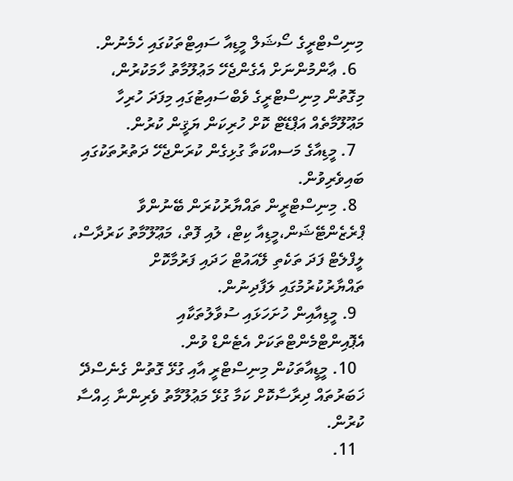މިނިސްޓްރީގެ ސޯޝަލް މީޑިއާ ސައިޓްތަކުގައި ހެމެނުން.
  6. ޢާންމުންނަށް އެގެންޖެހޭ މަޢުލޫމާތު ހާމަކުރުން، މިގޮތުން މިނިސްޓްރީގެ ވެބްސައިޓުގައި މިފަދަ ހުރިހާ މަޢޫލޫމާތެއް އަޕްޑޭޓް ކޮށް ހުރިކަން ޔަޤީން ކުރުން.
  7. މީޑިއާގެ މަސއްކަތާ ގުޅިގެން ކުރަންޖެހޭ ދަތުރުތަކުގައި ބައިވެރިވުން.
  8. މިނިސްޓްރީން ތައްޔާރުކުރަން ބޭނުންވާ ޕްރެޒެންޓޭޝަން،މީޑިއާ ކިޓް، ލުއި ފޮތް، މަޢޫލޫމާތު ކަރުދާސް، ލީފްލެޓް ފަދަ ތަކެތި ލޭއައުޓް ހަދައި ފަރުމާކޮށް ތައްޔާރުކުރުމުގައި ލަފާދިނުން.
  9. މީޑިއާއިން ހުށަހަޅައި ސުވާލުތަކާއި އެޕޮއިންޓްމެންޓްތަކަށް އެޓެންޑް ވުން.
  10. މީޑީއާތަކުން މިނިސްޓްރީ އާއި ގުޅޭ ގޮތުން ގެނެސްދޭ ޚަބަރުތައް ދިރާސާކޮށް ކަމާ ގުޅޭ މަޢުލޫމާތު ވެރިންނާ ޙިއްސާ ކުރުން.
  11.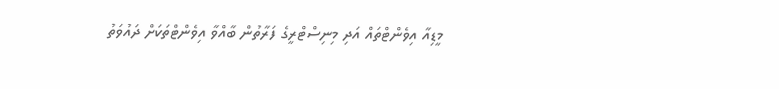މީޑިއާ އިވެންޓްތައް އަދި މިނިސްޓްރީގެ ފަރާތުން ބާއްވާ އިވެންޓްތަކަށް ދައުވަތު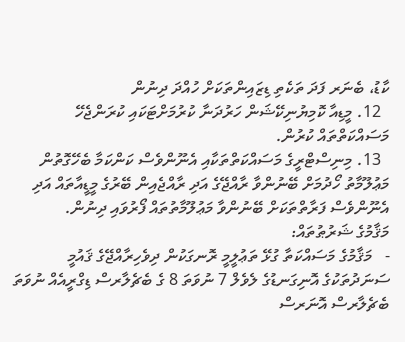ކާޑު، ބެނަރ ފަދަ ތަކެތި ޑިޒައިންތަކަށް ހުއްދަ ދިނުން
  12. މީޑިއާ ކޮމިޔުނިކޭޝަން ހަރުދަނާ ކުރުމަށްޓަކައި ކުރަންޖެހޭ މަސައްކަތްތައް ކުރުން.
  13. މިނިސްޓްރީގެ މަސައްކަތްތަކާއި އެނޫންވެސް ކަންކަމާ ބެހޭގޮތުން މަޢުލޫމާތު ހޯދުމަށް ބޭނުންވާ ރާއްޖޭގެ އަދި ރާއްޖެއިން ބޭރުގެ މީޑީއާތައް އަދި އެނޫންވެސް ފަރާތްތަކަށް ބޭނުންވާ މަޢުލޫމާތުތައް ފޯރުވައި ދިނުން.
މަޤާމުގެ ޝަރުޠުތައް:
-   މަޤާމުގެ މަސައްކަތާ ގުޅޭ ތަޢުލީމީ ރޮނގަކުން ދިވެހިރާއްޖޭގެ ޤައުމީ ސަނަދުތަކުގެ އޮނިގަނޑުގެ ލެވެލް 7 ނުވަތަ 8 ގެ ބެޗެލާރސް ޑިގްރީއެއް ނުވަތަ ބެޗެލާރސް އޮނަރސް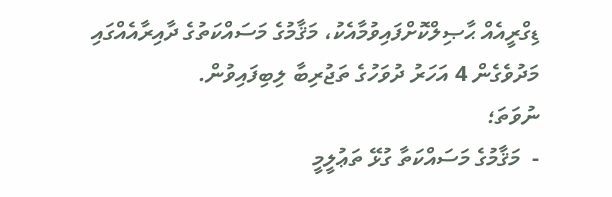ޑިގްރީއެއް ޙާޞިލްކޮށްފައިވުމާއެކު، މަޤާމުގެ މަސައްކަތުގެ ދާއިރާއެއްގައި މަދުވެގެން 4 އަހަރު ދުވަހުގެ ތަޖުރިބާ ލިބިފައިވުން.
ނުވަތަ؛
-  މަޤާމުގެ މަސައްކަތާ ގުޅޭ ތަޢުލީމީ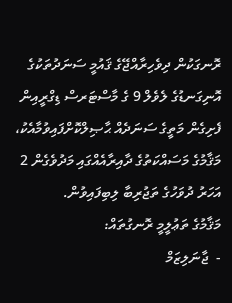ރޮނގަކުން ދިވެހިރާއްޖޭގެ ޤައުމީ ސަނަދުތަކުގެ އޮނިގަނޑުގެ ލެވެލް 9 ގެ މާސްޓަރސް ޑިގްރީއިން ފެށިގެން މަތީގެ ސަނަދެއް ޙާޞިލްކޮށްފައިވުމާއެކު، މަޤާމުގެ މަސައްކަތުގެ ދާއިރާއެއްގައި މަދުވެގެން 2 އަހަރު ދުވަހުގެ ތަޖުރިބާ ލިބިފައިވުން.
މަޤާމުގެ ތަޢުލީމީ ރޮނގުތައް:
-  ޖާނަލިޒަމް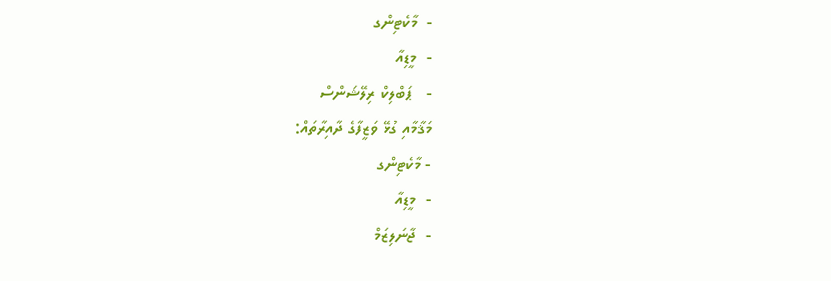-  މާކެޓިންގ
-  މީޑިއާ
-   ޕަބްލިކް ރިލޭޝަންސް
މަޤާމާއި ގުޅޭ ވަޒީފާގެ ދާއިރާތައް:
- މާކެޓިންގ
-  މީޑިއާ
-  ޖާނަލިޒަމް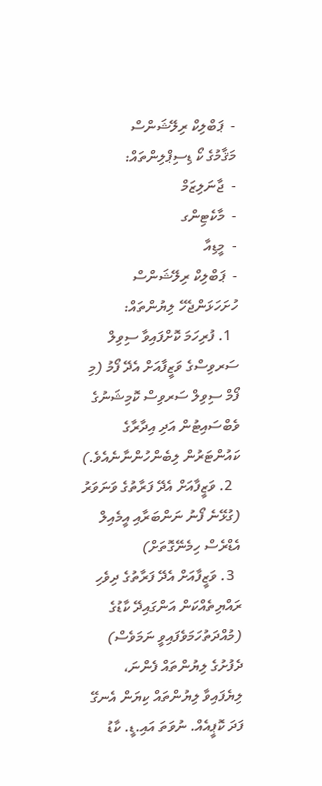-  ޕަބްލިކް ރިލޭޝަންސް
މަޤާމުގެ ކޯ ޑިސިޕްލިންތައް:
-  ޖާނަލިޒަމް
-  މާކެޓިންގ
-  މީޑިއާ
-  ޕަބްލިކް ރިލޭޝަންސް
ހުށަހަޅަންޖެހޭ ލިޔުންތައް:
  1. ފުރިހަމަ ކޮށްފައިވާ ސިވިލް ސަރވިސްގެ ވަޒީފާއަށް އެދޭ ފޯމު (މި ފޯމް ސިވިލް ސަރވިސް ކޮމިޝަނުގެ ވެބްސައިޓުން އަދި އިދާރާގެ ކައުންޓަރުން ލިބެންހުންނާނެއެވެ.)
  2. ވަޒީފާއަށް އެދޭ ފަރާތުގެ ވަނަވަރު (ގުޅޭނެ ފޯނު ނަންބަރާއި އީމެއިލް އެޑްރެސް ހިމެނޭގޮތަށް)
  3. ވަޒީފާއަށް އެދޭ ފަރާތުގެ ދިވެހި ރައްޔިތެއްކަން އަންގައިދޭ ކާޑުގެ (މުއްދަތުހަމަވެފައިވީ ނަމަވެސް) ދެފުށުގެ ލިޔުންތައް ފެންނަ، ލިޔެފައިވާ ލިޔުންތައް ކިޔަން އެނގޭ ފަދަ ކޮޕީއެއް. ނުވަތަ އައި.ޑީ. ކާޑު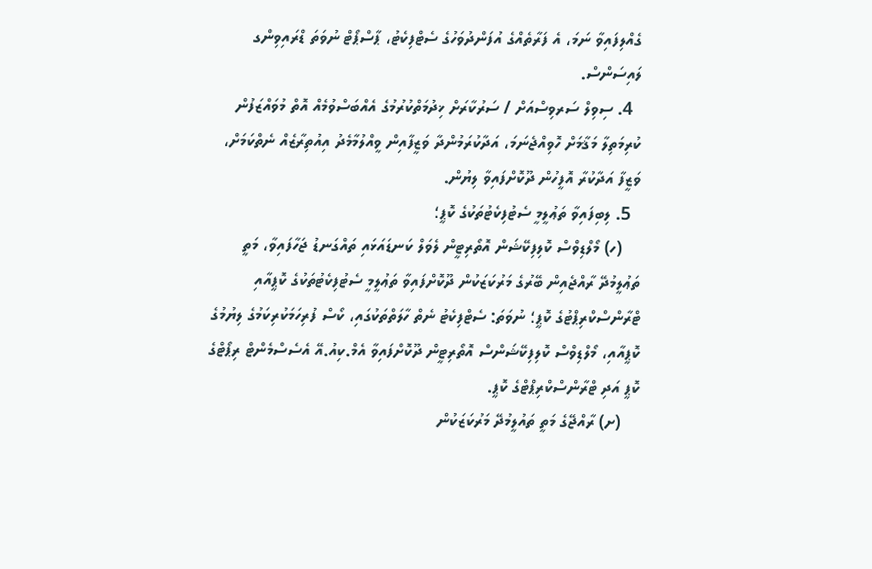ގެއްލިފައިވާ ނަމަ، އެ ފަރާތެއްގެ އުފަންދުވަހުގެ ސެޓްފިކެޓު، ޕާސްޕޯޓް ނުވަތަ ޑްރައިވިންގ ލައިސަންސް.
  4. ސިވިލް ސަރވިސްއަށް / ސަރުކާރަށް ޚިދުމަތްކުރުމުގެ އެއްބަސްވުމެއް އޮތް މުވައްޒަފުން ކުރިމަތިލާ މަޤާމަށް ހޮވިއްޖެނަމަ، އަދާކުރަމުންދާ ވަޒީފާއިން ވީއްލުމާމެދު އިއުތިރާޒެއް ނެތްކަމަށް، ވަޒީފާ އަދާކުރާ އޮފީހުން ދޫކޮށްފައިވާ ލިޔުން.
  5. ލިބިފައިވާ ތަޢުލީމީ ސެޓުފިކެޓުތަކުގެ ކޮޕީ؛
    (ހ) މޯލްޑިވްސް ކޮލިފިކޭޝަން އޮތޯރިޓީން ލެވަލް ކަނޑައަޅައި ތައްގަނޑު ޖަހާފައިވާ، މަތީ ތަޢުލީމުދޭ ރާއްޖެއިން ބޭރުގެ މަރުކަޒަކުން ދޫކޮށްފައިވާ ތަޢުލީމީ ސެޓުފިކެޓުތަކުގެ ކޮޕީއާއި ޓްރާންސްކްރިޕްޓުގެ ކޮޕީ؛ ނުވަތަ: ސެޓްފިކެޓު ނެތް ހާލަތްތަކުގައި، ކޯސް ފުރިހަމަކުރިކަމުގެ ލިޔުމުގެ ކޮޕީއާއި، މޯލްޑިވްސް ކޮލިފިކޭޝަންސް އޮތޯރިޓީން ދޫކޮށްފައިވާ އެމް.ކިއު.އޭ އެސެސްމެންޓް ރިޕޯޓްގެ ކޮޕީ އަދި ޓްރާންސްކްރިޕްޓްގެ ކޮޕީ.
    (ށ) ރާއްޖޭގެ މަތީ ތައުލީމުދޭ މަރުކަޒަކުން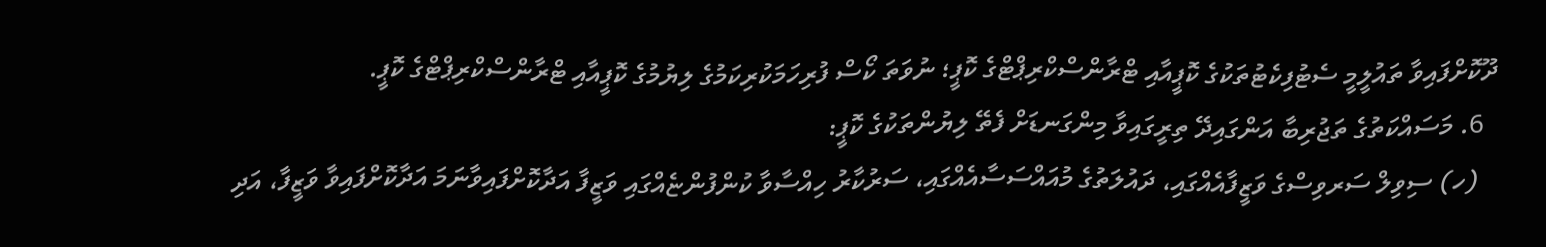ދޫކޮށްފައިވާ ތައުލީމީ ސެޓުފިކެޓުތަކުގެ ކޮޕީއާއި ޓްރާންސްކްރިޕްޓްގެ ކޮޕީ؛ ނުވަތަ ކޯސް ފުރިހަމަކުރިކަމުގެ ލިޔުމުގެ ކޮޕީއާއި ޓްރާންސްކްރިޕްޓްގެ ކޮޕީ.
  6. މަސައްކަތުގެ ތަޖުރިބާ އަންގައިދޭ ތިރީގައިވާ މިންގަނޑަށް ފެތޭ ލިޔުންތަކުގެ ކޮޕީ:
   (ހ) ސިވިލް ސަރވިސްގެ ވަޒީފާއެއްގައި، ދައުލަތުގެ މުއައްސަސާއެއްގައި، ސަރުކާރު ހިއްސާވާ ކުންފުންޏެއްގައި ވަޒީފާ އަދާކޮށްފައިވާނަމަ އަދާކޮށްފައިވާ ވަޒީފާ، އަދި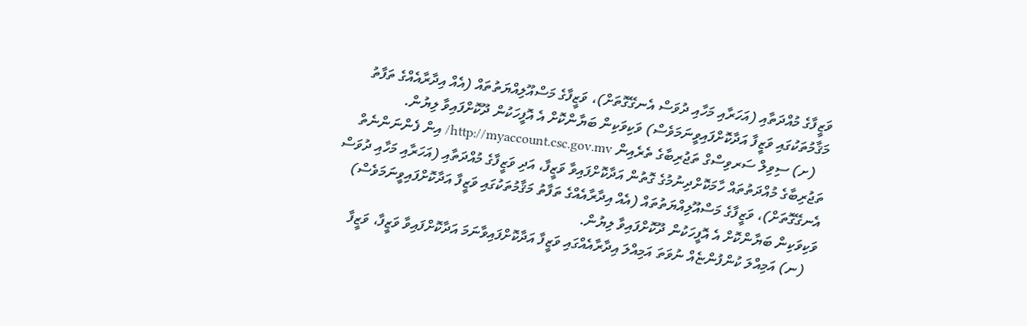ވަޒީފާގެ މުއްދަތާއި (އަހަރާއި މަހާއި ދުވަސް އެނގޭގޮތަށް)، ވަޒީފާގެ މަސްއޫލިއްޔަތުތައް (އެއް އިދާރާއެއްގެ ތަފާތު މަޤާމުތަކުގައި ވަޒީފާ އަދާކޮށްފައިވީނަމަވެސް) ވަކިވަކިން ބަޔާންކޮށް އެ އޮފީހަކުން ދޫކޮށްފައިވާ ލިޔުން.
   (ށ) ސިވިލް ސަރވިސްގް ތަޖުރިބާގެ ތެރެއިން http://myaccount.csc.gov.mv/ އިން ފެންނަންނެތް ތަޖުރިބާގެ މުއްދަތުތައް ހާމަކޮށްދިނުމުގެ ގޮތުން އަދާކޮށްފައިވާ ވަޒީފާ، އަދި ވަޒީފާގެ މުއްދަތާއި (އަހަރާއި މަހާއި ދުވަސް އެނގޭގޮތަށް)، ވަޒީފާގެ މަސްއޫލިއްޔަތުތައް (އެއް އިދާރާއެއްގެ ތަފާތު މަޤާމުތަކުގައި ވަޒީފާ އަދާކޮށްފައިވީނަމަވެސް) ވަކިވަކިން ބަޔާންކޮށް އެ އޮފީހަކުން ދޫކޮށްފައިވާ ލިޔުން.
   (ނ) އަމިއްލަ ކުންފުންޏެއް ނުވަތަ އަމިއްލަ އިދާރާއެއްގައި ވަޒީފާ އަދާކޮށްފައިވާނަމަ އަދާކޮށްފައިވާ ވަޒީފާ، ވަޒީފާ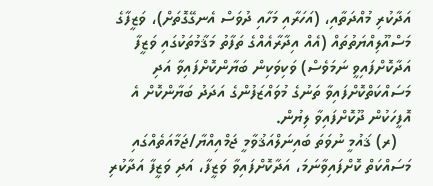އަދާކުރި މުއްދަތާއި، (އަހަރާއި މަހާއި ދުވަސް އެނގޭގޮތަށް)، ވަޒީފާގެ މަސްއޫލިއްޔަތުތައް (އެއް އިދާރާއެއްގެ ތަފާތު މަޤާމުތަކުގައި ވަޒީފާ އަދާކޮށްފައިވީ ނަމަވެސް) ވަކިވަކިން ބަޔާންކޮށްފައިވާ އަދި މަސައްކަތްކޮށްފައިވާ ތަނުގެ މުވައްޒަފުންގެ އަދަދު ބަޔާންކޮށް އެ އޮފީހަކުން ދޫކޮށްފައިވާ ލިޔުން.
   (ރ) ޤައުމީ ނުވަތަ ބައިނަލްއަޤުވާމީ ޖަމްއިއްޔާ/ޖަމާއަތެއްގައި މަސައްކަތް ކޮށްފައިވާނަމަ، އަދާކޮށްފައިވާ ވަޒީފާ، އަދި ވަޒީފާ އަދާކުރި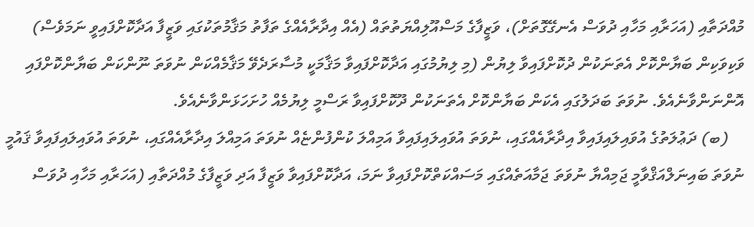މުއްދަތާއި (އަހަރާއި މަހާއި ދުވަސް އެނގޭގޮތަށް)، ވަޒީފާގެ މަސްއޫލިއްޔަތުތައް (އެއް އިދާރާއެއްގެ ތަފާތު މަޤާމުތަކުގައި ވަޒީފާ އަދާކޮށްފައިވީ ނަމަވެސް) ވަކިވަކިން ބަޔާންކޮށް އެތަނަކުން ދުކޮށްފައިވާ ލިޔުން (މި ލިޔުމުގައި އަދާކޮށްފައިވާ މަޤާމަކީ މުސާރަދެވޭ މަޤާމެއްކަން ނުވަތަ ނޫންކަން ބަޔާންކޮށްފައި އޮންނަންވާނެއެވެ. ނުވަތަ ބަދަލުގައި އެކަން ބަޔާންކޮށް އެތަނަކުން ދޫކޮށްފައިވާ ރަސްމީ ލިޔުމެއް ހުށަހަޅަންވާނެއެވެ.
    (ބ) ދަޢުލަތުގެ އުވައިލައިފައިވާ އިދާރާއެއްގައި، ނުވަތަ އުވައިލައިފައިވާ އަމިއްލަ ކުންފުންޏެއް ނުވަތަ އަމިއްލަ އިދާރާއެއްގައި، ނުވަތަ އުވައިލައިފައިވާ ޤައުމީ ނުވަތަ ބައިނަލްއަޤްވާމީ ޖަމިއްޔާ ނުވަތަ ޖަމާއަތެއްގައި މަސައްކަތްކޮށްފައިވާ ނަމަ، އަދާކޮށްފައިވާ ވަޒީފާ އަދި ވަޒީފާގެ މުއްދަތާއި (އަހަރާއި މަހާއި ދުވަސް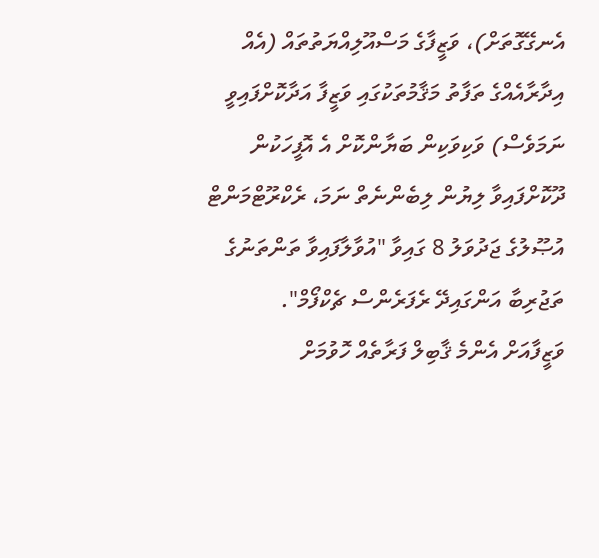އެނގޭގޮތަށް)، ވަޒީފާގެ މަސްއޫލިއްޔަތުތައް (އެއް އިދާރާއެއްގެ ތަފާތު މަޤާމުތަކުގައި ވަޒީފާ އަދާކޮށްފައިވީ ނަމަވެސް) ވަކިވަކިން ބަޔާންކޮށް އެ އޮފީހަކުން ދޫކޮށްފައިވާ ލިޔުން ލިބެންނެތް ނަމަ، ރެކްރޫޓްމަންޓް އުޞޫލުގެ ޖަދުވަލު 8 ގައިވާ "އުވާލާފައިވާ ތަންތަނުގެ ތަޖުރިބާ އަންގައިދޭ ރެފަރެންސް ޗެކްފޯމް".
ވަޒީފާއަށް އެންމެ ޤާބިލް ފަރާތެއް ހޮވުމަށް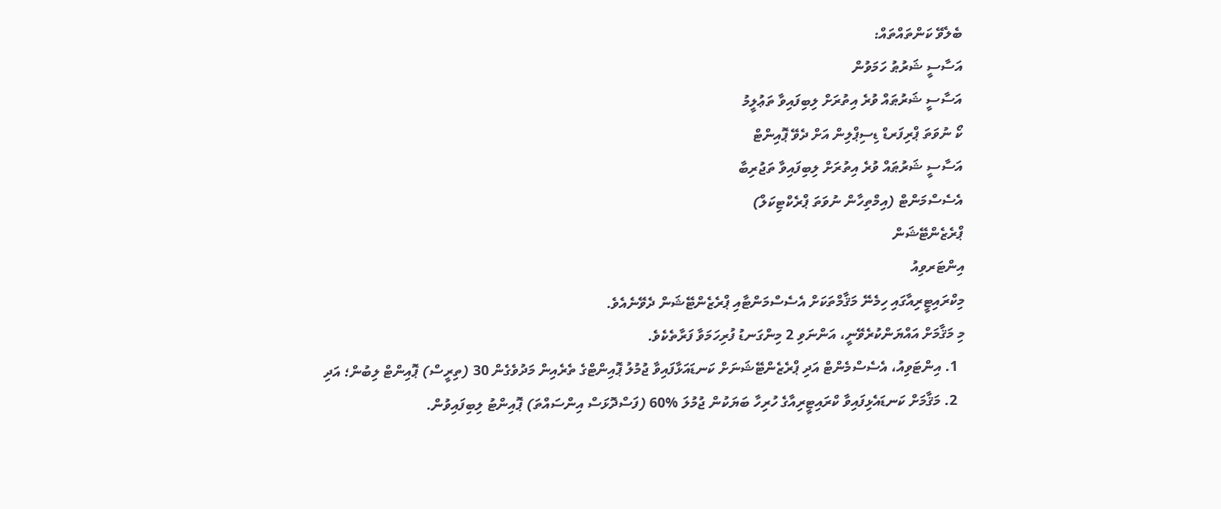ބެލެވޭ ކަންތައްތައް:
އަސާސީ ޝަރުޠު ހަމަވުން
އަސާސީ ޝަރުޠައް ވުރެ އިތުރަށް ލިބިފައިވާ ތަޢުލީމު
ކޯ ނުވަތަ ޕްރިފަރޑް ޑިސިޕްލިން އަށް ދެވޭ ޕޮއިންޓް
އަސާސީ ޝަރުޠައް ވުރެ އިތުރަށް ލިބިފައިވާ ތަޖުރިބާ
އެސެސްމަންޓް (އިމްތިހާން ނުވަތަ ޕްރެކްޓިކަލް)
ޕްރެޒެންޓޭޝަން
އިންޓަރވިއު
މިކްރައިޓީރިއާގައި ހިމެނޭ މަޤާމްތަކަށް އެސެސްމަންޓާއި ޕްރެޒެންޓޭޝަން ދެވޭނެއެވެ.
މި މަޤާމަށް އައްޔަންކުރެވޭނީ، އަންނަވި 2 މިންގަނޑު ފުރިހަމަވާ ފަރާތެކެވެ.
  1. އިންޓަވިއު، އެސެސްމެންޓް އަދި ޕްރެޒެންޓޭޝަނަށް ކަނޑައަޅާފައިވާ ޖުމުލު ޕޮއިންޓްގެ ތެރެއިން މަދުވެގެން 30 (ތިރީސް) ޕޮއިންޓް ލިބުން؛ އަދި
  2. މަޤާމަށް ކަނޑައެޅިފައިވާ ކްރައިޓީރިއާގެ ހުރިހާ ބަޔަކުން ޖުމުލަ %60 (ފަސްދޮޅަސް އިންސައްތަ) ޕޮއިންޓު ލިބިފައިވުން.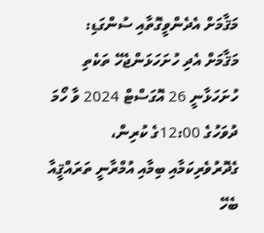މަޤާމަށް އެދެންވީގޮތާއި ސުންގަޑި:
މަޤާމަށް އެދި ހުށަހަޅަންޖެހޭ ތަކެތި ހުށަހަޅާނީ 26 އޮގަސްޓް 2024 ވާ ހޯމަ ދުވަހުގެ 12:00ގެ ކުރިން، ގެދޮރުވެރިކަމާއި ބިމާއި އުމްރާނީ ތަރައްޤީއާ ބެހޭ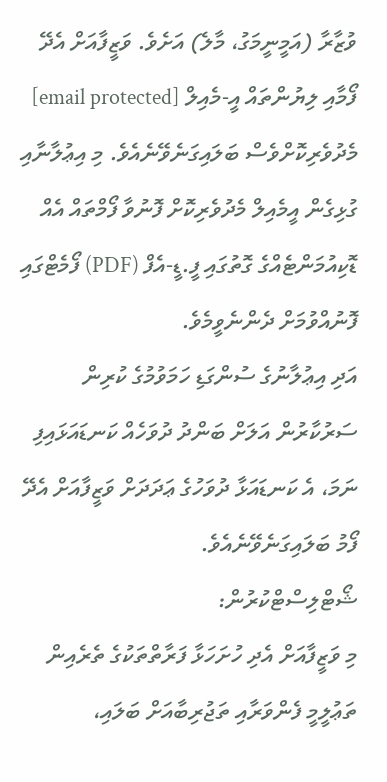ވުޒާރާ (އަމީނީމަގު، މާލެ) އަށެވެ. ވަޒީފާއަށް އެދޭ ފޯމާއި ލިޔުންތައް އީ-މެއިލް [email protected] މެދުވެރިކޮށްވެސް ބަލައިގަނެވޭނެއެވެ. މި އިޢުލާނާއި ގުޅިގެން އީމެއިލް މެދުވެރިކޮށް ފޮނުވާ ފޯމްތައް އެއް ޑޮކިއުމަންޓެއްގެ ގޮތުގައި ފީ.ޑީ-އެފް (PDF) ފޯމެޓްގައި ފޮނުއްވުމަށް ދެންނެވީމެވެ.
އަދި އިޢުލާނުގެ ސުންގަޑި ހަމަވުމުގެ ކުރިން ސަރުކާރުން އަލަށް ބަންދު ދުވަހެއް ކަނޑައަޅައިފި ނަމަ، އެ ކަނޑައަޅާ ދުވަހުގެ ޢަދަދަށް ވަޒީފާއަށް އެދޭ ފޯމު ބަލައިގަނެވޭނެއެވެ.
ޝޯޓްލިސްޓްކުރުން:
މި ވަޒީފާއަށް އެދި ހުށަހަޅާ ފަރާތްތަކުގެ ތެރެއިން ތަޢުލީމީ ފެންވަރާއި ތަޖުރިބާއަށް ބަލައި،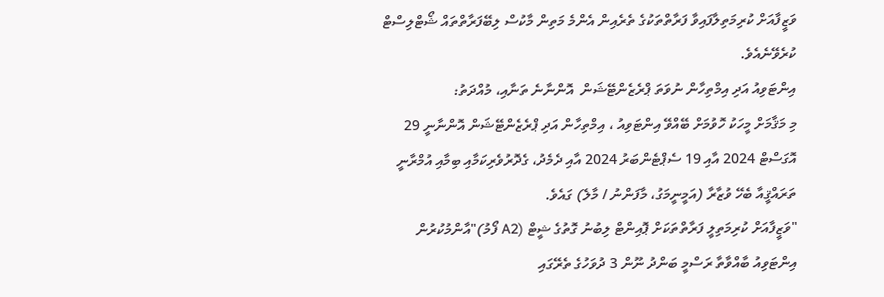ވަޒީފާއަށް ކުރިމަތިލާފައިވާ ފަރާތްތަކުގެ ތެރެއިން އެންމެ މަތިން މާކުސް ލިބޭފަރާތްތައް ޝޯޓްލިސްޓް ކުރެވޭނެއެވެ.
އިންޓަވިއު އަދި އިމްތިހާން ނުވަތަ ޕްރެޒެންޓޭޝަން  އޮންނާނެ ތަނާއި، މުއްދަތު:
މި މަޤާމަށް މީހަކު ހޮވުމަށް ބޭއްވޭ އިންޓަވިއު ، އިމްތިހާން އަދި ޕްރެޒެންޓޭޝަން އޮންނާނީ 29 އޮގަސްޓް 2024 އާއި 19 ސެޕްޓެންބަރު 2024 އާއި ދެމެދު، ގެދޮރުވެރިކަމާއި ބިމާއި އުމްރާނީ ތަރައްޤީއާ ބެހޭ ވުޒާރާ (އަމީނީމަގު، މާފަންނު / މާލެ) ގައެވެ.
"ވަޒީފާއަށް ކުރިމަތިލީ ފަރާތްތަކަށް ޕޮއިންޓް ލިބުނު ގޮތުގެ ޝީޓް (A2 ފޯމު)"އާންމުކުރުން
އިންޓަވިއު ބާއްވާތާ ރަސްމީ ބަންދު ނޫން 3 ދުވަހުގެ ތެރޭގައި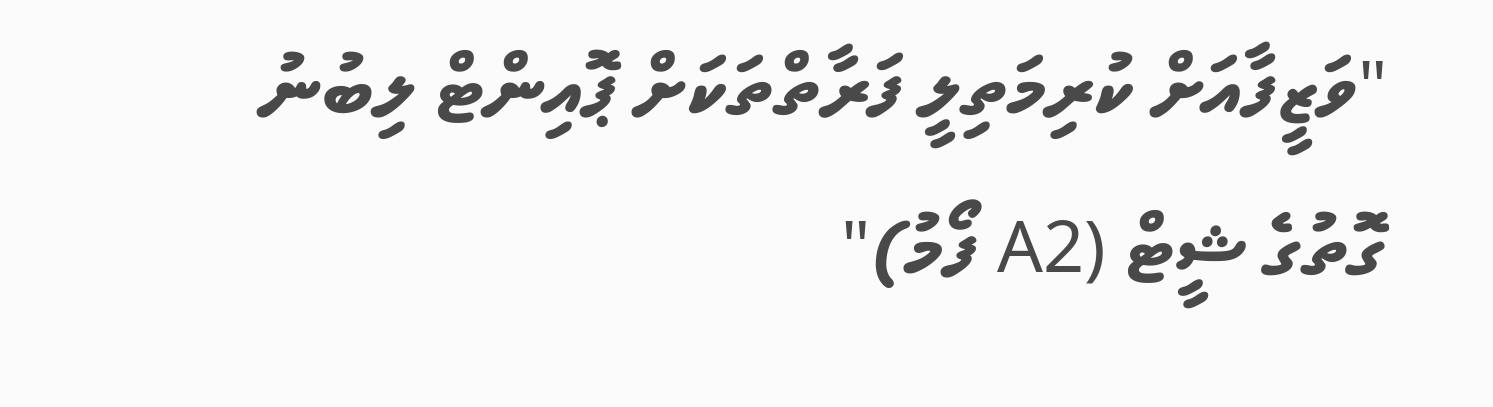"ވަޒީފާއަށް ކުރިމަތިލީ ފަރާތްތަކަށް ޕޮއިންޓް ލިބުނު ގޮތުގެ ޝީޓް (A2 ފޯމު)"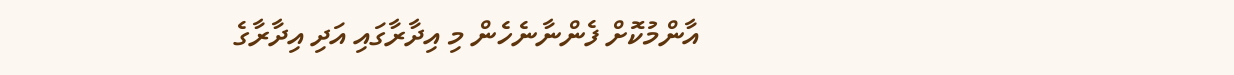އާންމުކޮށް ފެންނާނެހެން މި އިދާރާގައި އަދި އިދާރާގެ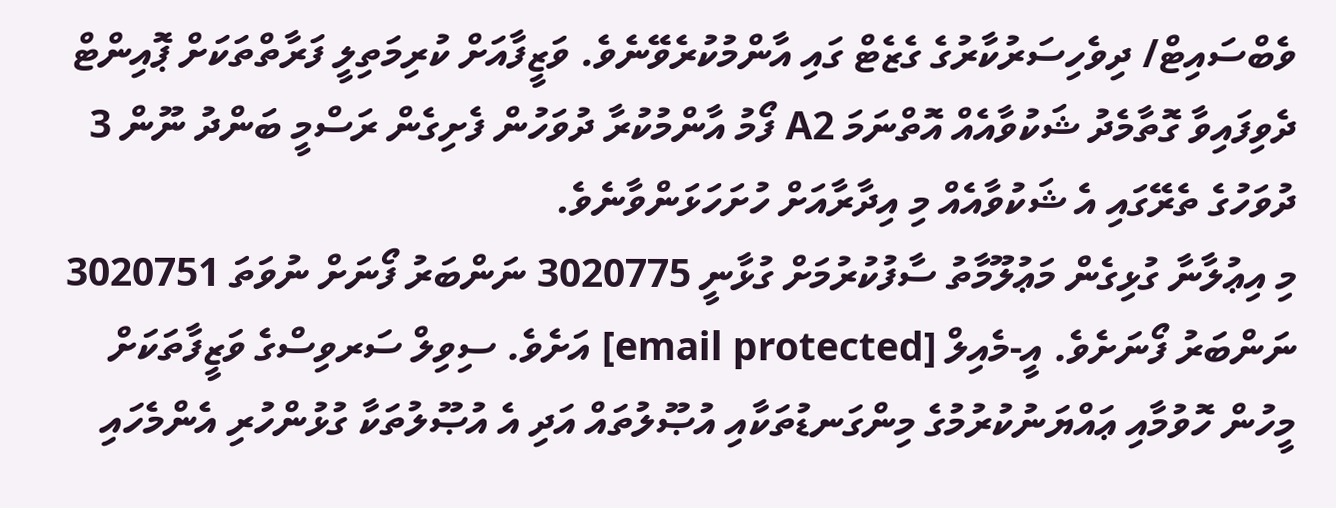ވެބްސައިޓް/ ދިވެހިސަރުކާރުގެ ގެޒެޓް ގައި އާންމުކުރެވޭނެވެ. ވަޒީފާއަށް ކުރިމަތިލީ ފަރާތްތަކަށް ޕޮއިންޓް ދެވިފައިވާ ގޮތާމެދު ޝަކުވާއެއް އޮތްނަމަ A2 ފޯމު އާންމުކުރާ ދުވަހުން ފެށިގެން ރަސްމީ ބަންދު ނޫން 3 ދުވަހުގެ ތެރޭގައި އެ ޝަކުވާއެއް މި އިދާރާއަށް ހުށަހަޅަންވާނެވެ.
މި އިޢުލާނާ ގުޅިގެން މަޢުލޫމާތު ސާފުކުރުމަށް ގުޅާނީ 3020775 ނަންބަރު ފޯނަށް ނުވަތަ 3020751 ނަންބަރު ފޯނަށެވެ. އީ-މެއިލް [email protected] އަށެވެ. ސިވިލް ސަރވިސްގެ ވަޒީފާތަކަށް މީހުން ހޮވުމާއި ޢައްޔަނުކުރުމުގެ މިންގަނޑުތަކާއި އުޞޫލުތައް އަދި އެ އުޞޫލުތަކާ ގުޅުންހުރި އެންމެހައި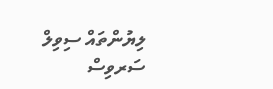ލިޔުންތައް ސިވިލް ސަރވިސް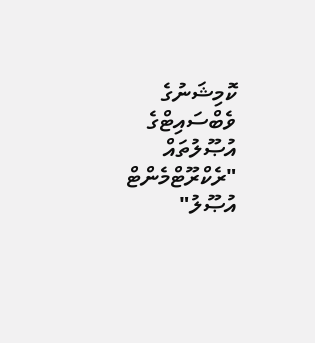ކޮމިޝަނުގެ ވެބްސައިޓްގެ އުޞޫލުތައް  "ރެކްރޫޓްމެންޓް އުޞޫލު"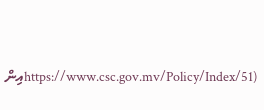(https://www.csc.gov.mv/Policy/Index/51އިން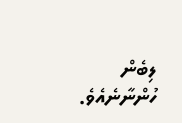ލިބެން ހުންނާނެއެވެ.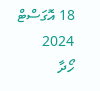18 އޮގަސްޓް 2024
ހޯދާ